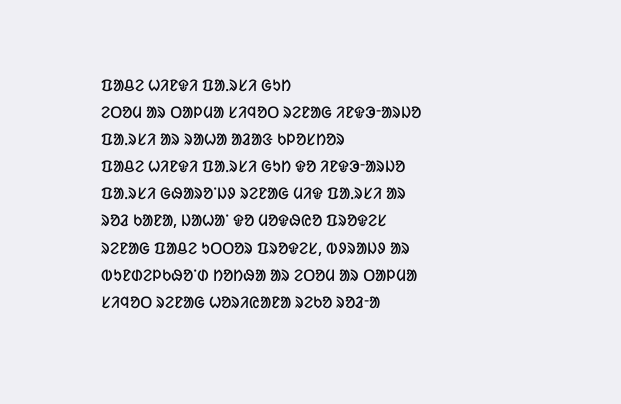ᱯᱟᱪᱮ ᱦᱤᱱᱫᱤ ᱯᱟᱹᱨᱥᱤ ᱜᱩᱴ
ᱮᱛᱚᱢ ᱟᱨ ᱛᱟᱞᱢᱟ ᱥᱤᱧᱚᱛ ᱨᱮᱱᱟᱜ ᱤᱱᱫᱳᱼᱟᱨᱡᱚ ᱯᱟᱹᱨᱥᱤ ᱟᱨ ᱨᱟᱦᱟ ᱟᱲᱟᱝ ᱠᱞᱚᱥᱴᱚᱨ
ᱯᱟᱪᱮ ᱦᱤᱱᱫᱤ ᱯᱟᱹᱨᱥᱤ ᱜᱩᱴ ᱫᱚ ᱤᱱᱫᱳᱼᱟᱨᱡᱚ ᱯᱟᱹᱨᱥᱤ ᱜᱷᱟᱨᱚᱸᱡᱽ ᱨᱮᱱᱟᱜ ᱢᱤᱫ ᱯᱟᱹᱨᱥᱤ ᱟᱨ ᱨᱚᱲ ᱠᱟᱱᱟ, ᱡᱟᱦᱟᱸ ᱫᱚ ᱢᱚᱫᱷᱭᱚ ᱯᱨᱚᱫᱮᱥ ᱨᱮᱱᱟᱜ ᱯᱟᱪᱮ ᱩᱛᱛᱚᱨ ᱯᱨᱚᱫᱮᱥ, ᱵᱽᱨᱟᱡᱽ ᱟᱨ ᱵᱩᱱᱰᱮᱞᱠᱷᱚᱸᱰ ᱴᱚᱴᱷᱟ ᱟᱨ ᱮᱛᱚᱢ ᱟᱨ ᱛᱟᱞᱢᱟ ᱥᱤᱧᱚᱛ ᱨᱮᱱᱟᱜ ᱦᱚᱨᱤᱭᱟᱱᱟ ᱨᱮᱠᱚ ᱨᱚᱲᱼᱟ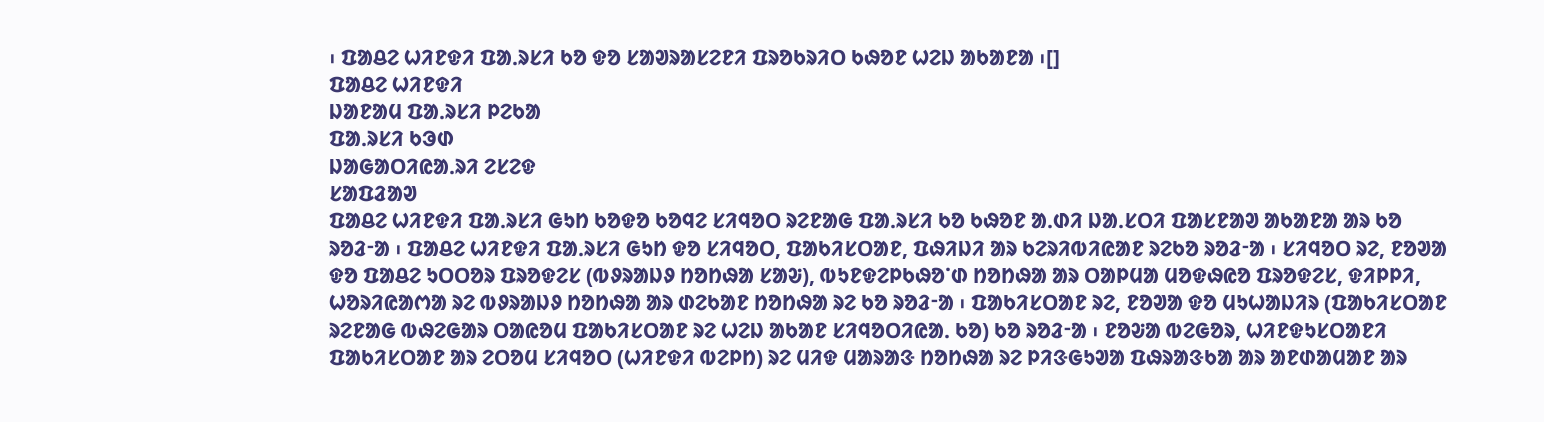᱾ ᱯᱟᱪᱮ ᱦᱤᱱᱫᱤ ᱯᱟᱹᱨᱥᱤ ᱠᱚ ᱫᱚ ᱥᱟᱣᱨᱟᱥᱮᱱᱤ ᱯᱨᱚᱠᱨᱤᱛ ᱠᱷᱚᱱ ᱦᱮᱡ ᱟᱠᱟᱱᱟ ᱾[]
ᱯᱟᱪᱮ ᱦᱤᱱᱫᱤ
ᱡᱟᱱᱟᱢ ᱯᱟᱹᱨᱥᱤ ᱞᱮᱠᱟ
ᱯᱟᱹᱨᱥᱤ ᱠᱳᱰ
ᱡᱟᱜᱟᱛᱤᱭᱟᱹᱨᱤ ᱮᱥᱮᱫ
ᱥᱟᱯᱲᱟᱣ
ᱯᱟᱪᱮ ᱦᱤᱱᱫᱤ ᱯᱟᱹᱨᱥᱤ ᱜᱩᱴ ᱠᱚᱫᱚ ᱠᱚᱧᱮ ᱥᱤᱧᱚᱛ ᱨᱮᱱᱟᱜ ᱯᱟᱹᱨᱥᱤ ᱠᱚ ᱠᱷᱚᱱ ᱟᱹᱰᱤ ᱡᱟᱹᱥᱛᱤ ᱯᱟᱥᱱᱟᱣ ᱟᱠᱟᱱᱟ ᱟᱨ ᱠᱚ ᱨᱚᱲᱼᱟ ᱾ ᱯᱟᱪᱮ ᱦᱤᱱᱫᱤ ᱯᱟᱹᱨᱥᱤ ᱜᱩᱴ ᱫᱚ ᱥᱤᱧᱚᱛ, ᱯᱟᱠᱤᱥᱛᱟᱱ, ᱯᱷᱤᱡᱤ ᱟᱨ ᱠᱮᱨᱤᱵᱤᱭᱟᱱ ᱨᱮᱠᱚ ᱨᱚᱲᱼᱟ ᱾ ᱥᱤᱧᱚᱛ ᱨᱮ, ᱱᱚᱣᱟ ᱫᱚ ᱯᱟᱪᱮ ᱩᱛᱛᱚᱨ ᱯᱨᱚᱫᱮᱥ (ᱵᱽᱨᱟᱡᱽ ᱴᱚᱴᱷᱟ ᱥᱟᱶ), ᱵᱩᱱᱫᱮᱞᱠᱷᱚᱸᱰ ᱴᱚᱴᱷᱟ ᱟᱨ ᱛᱟᱞᱢᱟ ᱢᱚᱫᱷᱭᱚ ᱯᱨᱚᱫᱮᱥ, ᱫᱤᱞᱞᱤ, ᱦᱚᱨᱤᱭᱟᱬᱟ ᱨᱮ ᱵᱽᱨᱟᱡᱽ ᱴᱚᱴᱷᱟ ᱟᱨ ᱰᱮᱠᱟᱱ ᱴᱚᱴᱷᱟ ᱨᱮ ᱠᱚ ᱨᱚᱲᱼᱟ ᱾ ᱯᱟᱠᱤᱥᱛᱟᱱ ᱨᱮ, ᱱᱚᱣᱟ ᱫᱚ ᱢᱩᱦᱟᱡᱤᱨ (ᱯᱟᱠᱤᱥᱛᱟᱱ ᱨᱮᱱᱟᱜ ᱵᱷᱮᱜᱟᱨ ᱛᱟᱭᱚᱢ ᱯᱟᱠᱤᱥᱛᱟᱱ ᱨᱮ ᱦᱮᱡ ᱟᱠᱟᱱ ᱥᱤᱧᱚᱛᱤᱭᱟᱹ ᱠᱚ) ᱠᱚ ᱨᱚᱲᱼᱟ ᱾ ᱱᱚᱶᱟ ᱵᱮᱜᱚᱨ, ᱦᱤᱱᱫᱩᱥᱛᱟᱱᱤ ᱯᱟᱠᱤᱥᱛᱟᱱ ᱟᱨ ᱮᱛᱚᱢ ᱥᱤᱧᱚᱛ (ᱦᱤᱱᱫᱤ ᱵᱮᱞᱴ) ᱨᱮ ᱢᱤᱫ ᱢᱟᱨᱟᱝ ᱴᱚᱴᱷᱟ ᱨᱮ ᱞᱤᱝᱜᱩᱣᱟ ᱯᱷᱨᱟᱝᱠᱟ ᱟᱨ ᱟᱱᱰᱟᱢᱟᱱ ᱟᱨ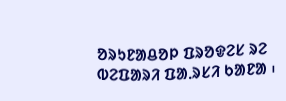ᱚᱨᱩᱱᱟᱪᱚᱞ ᱯᱨᱚᱫᱮᱥ ᱨᱮ ᱵᱮᱯᱟᱨᱤ ᱯᱟᱹᱨᱥᱤ ᱠᱟᱱᱟ ᱾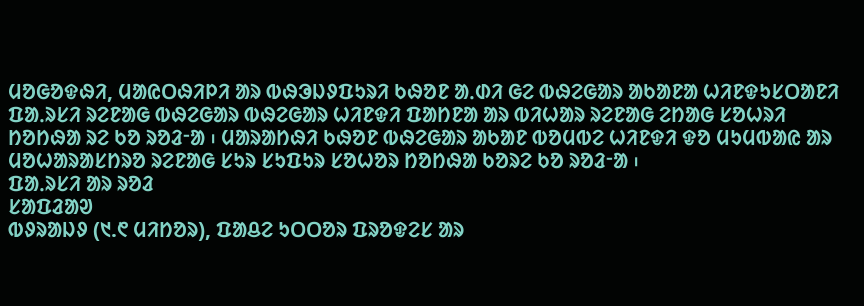ᱢᱚᱜᱚᱫᱷᱤ, ᱢᱟᱭᱛᱷᱤᱞᱤ ᱟᱨ ᱵᱷᱳᱡᱽᱯᱩᱨᱤ ᱠᱷᱚᱱ ᱟᱹᱰᱤ ᱜᱮ ᱵᱷᱮᱜᱟᱨ ᱟᱠᱟᱱᱟ ᱦᱤᱱᱫᱩᱥᱛᱟᱱᱤ ᱯᱟᱹᱨᱥᱤ ᱨᱮᱱᱟᱜ ᱵᱷᱮᱜᱟᱨ ᱵᱷᱮᱜᱟᱨ ᱦᱤᱱᱫᱤ ᱯᱟᱴᱱᱟ ᱟᱨ ᱵᱤᱦᱟᱨ ᱨᱮᱱᱟᱜ ᱮᱴᱟᱜ ᱥᱚᱦᱨᱤ ᱴᱚᱴᱷᱟ ᱨᱮ ᱠᱚ ᱨᱚᱲᱼᱟ ᱾ ᱢᱟᱨᱟᱴᱷᱤ ᱠᱷᱚᱱ ᱵᱷᱮᱜᱟᱨ ᱟᱠᱟᱱ ᱵᱚᱢᱵᱮ ᱦᱤᱱᱫᱤ ᱫᱚ ᱢᱩᱢᱵᱟᱭ ᱟᱨ ᱢᱚᱦᱟᱨᱟᱥᱴᱨᱚ ᱨᱮᱱᱟᱜ ᱥᱩᱨ ᱥᱩᱯᱩᱨ ᱥᱚᱦᱚᱨ ᱴᱚᱴᱷᱟ ᱠᱚᱨᱮ ᱠᱚ ᱨᱚᱲᱼᱟ ᱾
ᱯᱟᱹᱨᱥᱤ ᱟᱨ ᱨᱚᱲ
ᱥᱟᱯᱲᱟᱣ
ᱵᱽᱨᱟᱡᱽ (᱑.᱖ ᱢᱤᱴᱚᱨ), ᱯᱟᱪᱮ ᱩᱛᱛᱚᱨ ᱯᱨᱚᱫᱮᱥ ᱟᱨ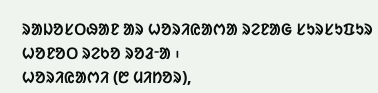ᱨᱟᱡᱚᱥᱛᱷᱟᱱ ᱟᱨ ᱦᱚᱨᱤᱭᱟᱬᱟ ᱨᱮᱱᱟᱜ ᱥᱩᱨᱥᱩᱯᱩᱨ ᱦᱚᱱᱚᱛ ᱨᱮᱠᱚ ᱨᱚᱲᱼᱟ ᱾
ᱦᱚᱨᱤᱭᱟᱬᱤ (᱘ ᱢᱤᱴᱚᱨ),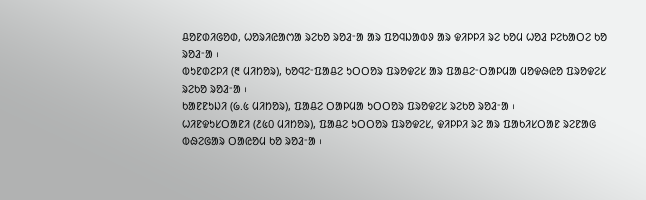ᱪᱚᱱᱰᱤᱜᱚᱰ, ᱦᱚᱨᱤᱭᱟᱬᱟ ᱨᱮᱠᱚ ᱨᱚᱲᱼᱟ ᱟᱨ ᱯᱚᱧᱡᱟᱵᱽ ᱟᱨ ᱫᱤᱞᱞᱤ ᱨᱮ ᱠᱚᱢ ᱦᱚᱲ ᱞᱮᱠᱟᱛᱮ ᱠᱚ ᱨᱚᱲᱼᱟ ᱾
ᱵᱩᱱᱰᱮᱞᱤ (᱓ ᱢᱤᱴᱚᱨ), ᱠᱚᱧᱮᱼᱯᱟᱪᱮ ᱩᱛᱛᱚᱨ ᱯᱨᱚᱫᱮᱥ ᱟᱨ ᱯᱟᱪᱮᱼᱛᱟᱞᱢᱟ ᱢᱚᱫᱷᱭᱚ ᱯᱨᱚᱫᱮᱥ ᱨᱮᱠᱚ ᱨᱚᱲᱼᱟ ᱾
ᱠᱟᱱᱱᱩᱡᱤ (᱙.᱕ ᱢᱤᱴᱚᱨ), ᱯᱟᱪᱮ ᱛᱟᱞᱢᱟ ᱩᱛᱛᱚᱨ ᱯᱨᱚᱫᱮᱥ ᱨᱮᱠᱚ ᱨᱚᱲᱼᱟ ᱾
ᱦᱤᱱᱫᱩᱥᱛᱟᱱᱤ (᱒᱕᱐ ᱢᱤᱴᱚᱨ), ᱯᱟᱪᱮ ᱩᱛᱛᱚᱨ ᱯᱨᱚᱫᱮᱥ, ᱫᱤᱞᱞᱤ ᱨᱮ ᱟᱨ ᱯᱟᱠᱤᱥᱛᱟᱱ ᱨᱮᱱᱟᱜ ᱵᱷᱮᱜᱟᱨ ᱛᱟᱭᱚᱢ ᱠᱚ ᱨᱚᱲᱼᱟ ᱾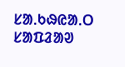ᱥᱟᱹᱠᱷᱭᱟᱹᱛ
ᱥᱟᱯᱲᱟᱣ